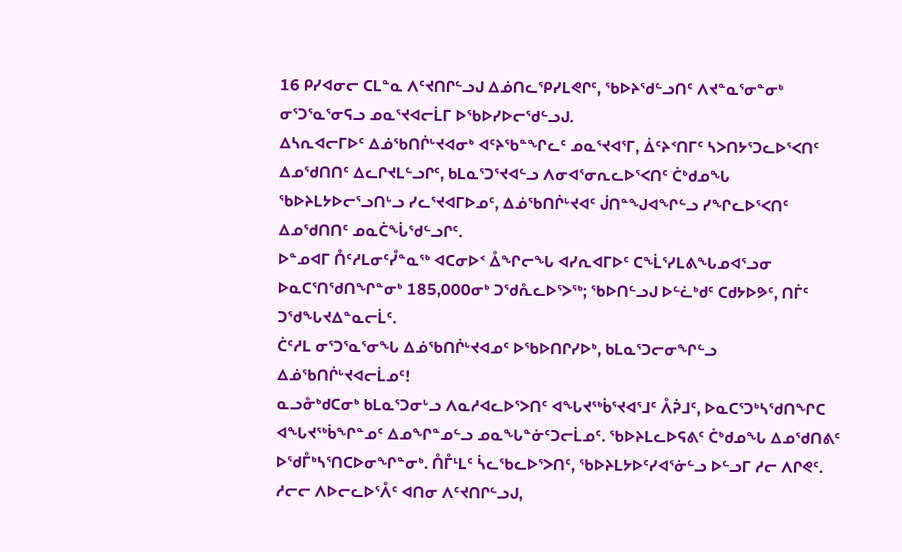16 ᑭᓯᐊᓂᓕ ᑕᒪᓐᓇ ᐱᑦᔪᑎᒋᓪᓗᒍ ᐃᓅᑎᓚᕿᓯᒪᕙᒋᑦ, ᖃᐅᔨᖁᓪᓗᑎᑦ ᐱᔪᓐᓇᕐᓂᓐᓂᒃ ᓂᕐᑐᕐᓇᕐᓂᕋᓗ ᓄᓇᕐᔪᐊᓕᒫᒥ ᐅᖃᐅᓯᐅᓕᖁᓪᓗᒍ.
ᐃᓴᕆᐊᓕᒥᐅᑦ ᐃᓅᖃᑎᒌᒡᔪᐊᓂᒃ ᐊᑦᔨᖃᓐᖏᓚᑦ ᓄᓇᕐᔪᐊᕐᒥ, ᐄᑦᔨᑉᑎᒥᑦ ᓴᐳᑎᔭᕐᑐᓚᐅᕐᐸᑎᑦ ᐃᓄᖁᑎᑎᑦ ᐃᓚᒋᔪᒪᓪᓗᒋᑦ, ᑲᒪᓇᕐᑐᕐᔪᐊᓪᓗ ᐱᓂᐊᕐᓂᕆᓚᐅᕐᐸᑎᑦ ᑖᒃᑯᓄᖓ ᖃᐅᔨᒪᔭᐅᓕᕐᓗᑎᒡᓗ ᓯᓚᕐᔪᐊᒥᐅᓄᑦ, ᐃᓅᖃᑎᒌᒡᔪᐊᑦ ᒎᑎᓐᖑᐊᖏᓪᓗ ᓯᖏᓚᐅᕐᐸᑎᑦ ᐃᓄᖁᑎᑎᑦ ᓄᓇᑖᖔᖁᓪᓗᒋᑦ.
ᐅᓐᓄᐊᒥ ᑍᑦᓱᒪᓂᑦᓮᓐᓇᖅ ᐊᑕᓂᐅᑉ ᐂᖏᓕᖓ ᐊᓯᕆᐊᒥᐅᑦ ᑕᖕᒫᕐᓯᒪᕕᖓᓄᐊᕐᓗᓂ ᐅᓇᑕᕐᑎᖁᑎᖏᓐᓂᒃ 185,000ᓂᒃ ᑐᖁᕅᓚᐅᕐᐳᖅ; ᖃᐅᑎᓪᓗᒍ ᐅᓪᓛᒃᑯᑦ ᑕᑯᔭᐅᕗᑦ, ᑎᒦᑦ ᑐᖁᖓᔪᐃᓐᓇᓕᒫᑦ.
ᑖᑦᓱᒪ ᓂᕐᑐᕐᓇᕐᓂᖓ ᐃᓅᖃᑎᒌᒡᔪᐊᓄᑦ ᐅᖃᐅᑎᒋᓯᐅᒃ, ᑲᒪᓇᕐᑐᓕᓂᖏᓪᓗ ᐃᓅᖃᑎᒌᒡᔪᐊᓕᒫᓄᑦ!
ᓇᓗᓁᒃᑯᑕᓂᒃ ᑲᒪᓇᕐᑐᓂᒡᓗ ᐱᓇᓱᐊᓚᐅᕐᐳᑎᑦ ᐊᖓᔪᖅᑳᕐᔪᐊᕐᒧᑦ ᐰᕉᒧᑦ, ᐅᓇᑕᕐᑐᒃᓴᖁᑎᖏᑕ ᐊᖓᔪᖅᑳᖏᓐᓄᑦ ᐃᓄᖏᓐᓄᓪᓗ ᓄᓇᖓᓐᓃᑦᑐᓕᒫᓄᑦ. ᖃᐅᔨᒪᓚᐅᕋᕕᑦ ᑖᒃᑯᓄᖓ ᐃᓄᖁᑎᕕᑦ ᐅᖁᒤᒃᓴᕐᑎᑕᐅᓂᖏᓐᓂᒃ. ᑍᒤᒻᒪᑦ ᓵᓚᖃᓚᐅᕐᐳᑎᑦ, ᖃᐅᔨᒪᔭᐅᑦᓯᐊᕐᓃᓪᓗ ᐅᓪᓗᒥ ᓱᓕ ᐱᒋᕙᑦ.
ᓱᓕᓕ ᐱᐅᓕᓚᐅᕐᐰᑦ ᐊᑎᓂ ᐱᑦᔪᑎᒋᓪᓗᒍ,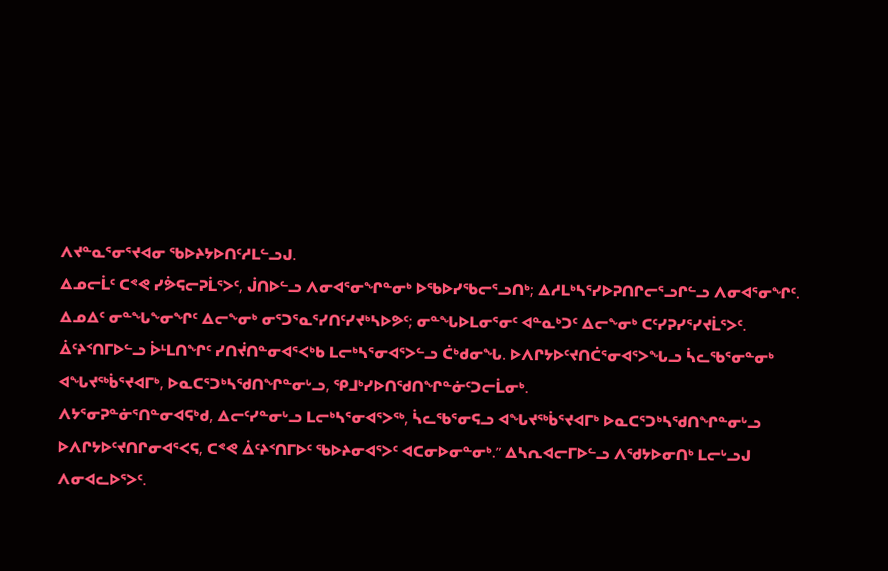ᐱᔪᓐᓇᕐᓂᕐᔪᐊᓂ ᖃᐅᔨᔭᐅᑎᑦᓱᒪᓪᓗᒍ.
ᐃᓄᓕᒫᑦ ᑕᕝᕙ ᓯᕘᕋᓕᕈᒫᕐᐳᑦ, ᒎᑎᐅᓪᓗ ᐱᓂᐊᕐᓂᖏᓐᓂᒃ ᐅᖃᐅᓯᖃᓕᕐᓗᑎᒃ; ᐃᓱᒪᒃᓴᕐᓯᐅᕈᑎᒋᓕᕐᓗᒋᓪᓗ ᐱᓂᐊᕐᓂᖏᑦ.
ᐃᓄᐃᑦ ᓂᓐᖓᖕᓂᖏᑦ ᐃᓕᖕᓂᒃ ᓂᕐᑐᕐᓇᕐᓯᑎᑦᓯᔪᒃᓴᐅᕗᑦ; ᓂᓐᖓᐅᒪᓂᕐᓂᑦ ᐊᓐᓇᒃᑐᑦ ᐃᓕᖕᓂᒃ ᑕᑦᓯᕈᓯᕐᓯᔪᒫᕐᐳᑦ.
ᐄᑦᔨᑉᑎᒥᐅᓪᓗ ᐆᒻᒪᑎᖏᑦ ᓯᑎᔫᑎᓐᓂᐊᕐᐸᒃᑲ ᒪᓕᒃᓴᕐᓂᐊᕐᐳᓪᓗ ᑖᒃᑯᓂᖓ. ᐅᐱᒋᔭᐅᑦᔪᑎᑖᕐᓂᐊᕐᐳᖓᓗ ᓵᓚᖃᕐᓂᓐᓂᒃ ᐊᖓᔪᖅᑳᕐᔪᐊᒥᒃ, ᐅᓇᑕᕐᑐᒃᓴᖁᑎᖏᓐᓂᒡᓗ, ᕿᒧᒃᓯᐅᑎᖁᑎᖏᓐᓃᑦᑐᓕᒫᓂᒃ.
ᐱᔭᕐᓂᕈᓐᓃᕐᑎᓐᓂᐊᕋᒃᑯ, ᐃᓕᑦᓯᓐᓂᒡᓗ ᒪᓕᒃᓴᕐᓂᐊᕐᐳᖅ, ᓵᓚᖃᕐᓂᕋᓗ ᐊᖓᔪᖅᑳᕐᔪᐊᒥᒃ ᐅᓇᑕᕐᑐᒃᓴᖁᑎᖏᓐᓂᒡᓗ ᐅᐱᒋᔭᐅᑦᔪᑎᒋᓂᐊᕐᐸᕋ, ᑕᕝᕙ ᐄᑦᔨᑉᑎᒥᐅᑦ ᖃᐅᔨᓂᐊᕐᐳᑦ ᐊᑕᓂᐅᓂᓐᓂᒃ.” ᐃᓴᕆᐊᓕᒥᐅᓪᓗ ᐱᖁᔭᐅᓂᑎᒃ ᒪᓕᒡᓗᒍ ᐱᓂᐊᓚᐅᕐᐳᑦ.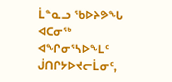ᒫᓐᓇᓗ ᖃᐅᔨᕗᖓ ᐊᑕᓂᖅ ᐊᖏᓂᕐᓴᐅᖕᒪᑦ ᒎᑎᒋᔭᐅᔪᓕᒫᓂᑦ,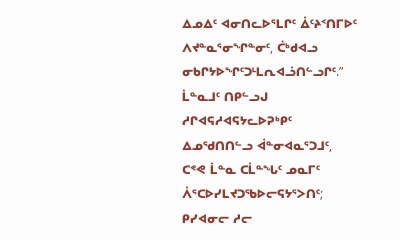ᐃᓄᐃᑦ ᐊᓂᑎᓚᐅᕐᒪᒋᑦ ᐄᑦᔨᑉᑎᒥᐅᑦ ᐱᔪᓐᓇᕐᓂᖏᓐᓂᑦ, ᑖᒃᑯᐊᓗ ᓂᑲᒋᔭᐅᖏᑦᑐᒻᒪᕆᐊᓘᑎᓪᓗᒋᑦ.”
ᒫᓐᓇᒧᑦ ᑎᑭᓪᓗᒍ ᓱᒋᐊᕋᓱᐊᕋᔭᓚᐅᕈᒃᑭᑦ ᐃᓄᖁᑎᑎᓪᓗ ᐋᓐᓂᐊᓇᕐᑐᒧᑦ, ᑕᕝᕙ ᒫᓐᓇ ᑕᒫᓐᖓᑦ ᓄᓇᒥᑦ ᐲᕐᑕᐅᓯᒪᔪᑐᖃᐅᓕᕋᔭᕐᐳᑎᑦ;
ᑭᓯᐊᓂᓕ ᓱᓕ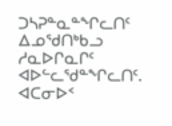ᑐᓴᕈᓐᓇᓐᖏᓚᑎᑦ ᐃᓄᖁᑎᒃᑲᓗ ᓱᓇᐅᒋᓇᒋᑦ ᐊᐅᓪᓚᖁᓐᖏᓚᑎᑦ.
ᐊᑕᓂᐅᑉ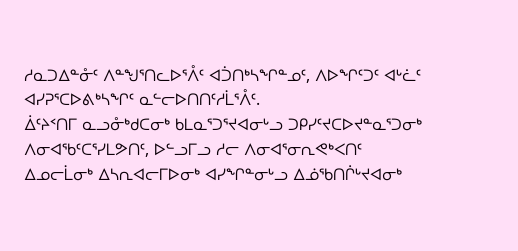ᓱᓇᑐᐃᓐᓁᑦ ᐱᓐᖑᕐᑎᓚᐅᕐᐰᑦ ᐊᑑᑎᒃᓴᖏᓐᓄᑦ, ᐱᐅᖏᑦᑐᑦ ᐊᒡᓛᑦ ᐊᓯᕈᕐᑕᐅᕕᒃᓴᖏᑦ ᓇᓪᓕᐅᑎᑎᑦᓱᒫᕐᐰᑦ.
ᐄᑦᔨᑉᑎᒥ ᓇᓗᓁᒃᑯᑕᓂᒃ ᑲᒪᓇᕐᑐᕐᔪᐊᓂᒡᓗ ᑐᑭᓯᑦᔪᑕᐅᔪᓐᓇᕐᑐᓂᒃ ᐱᓂᐊᖃᑦᑕᕐᓯᒪᕗᑎᑦ, ᐅᓪᓗᒥᓗ ᓱᓕ ᐱᓂᐊᕐᓂᕆᕙᒃᐸᑎᑦ ᐃᓄᓕᒫᓂᒃ ᐃᓴᕆᐊᓕᒥᐅᓂᒃ ᐊᓯᖏᓐᓂᒡᓗ ᐃᓅᖃᑎᒌᒡᔪᐊᓂᒃ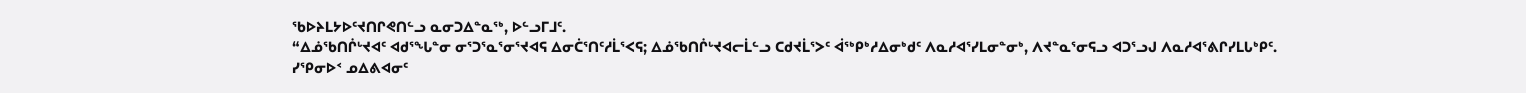ᖃᐅᔨᒪᔭᐅᑦᔪᑎᒋᕙᑎᓪᓗ ᓇᓂᑐᐃᓐᓇᖅ, ᐅᓪᓗᒥᒧᑦ.
“ᐃᓅᖃᑎᒌᒡᔪᐊᑦ ᐊᑯᕐᖓᓐᓂ ᓂᕐᑐᕐᓇᕐᓂᕐᔪᐊᕋ ᐃᓂᑖᕐᑎᑦᓱᒫᕐᐸᕋ; ᐃᓅᖃᑎᒌᒡᔪᐊᓕᒫᓪᓗ ᑕᑯᔪᒫᕐᐳᑦ ᐋᖅᑭᒃᓱᐃᓂᒃᑯᑦ ᐱᓇᓱᐊᕐᓯᒪᓂᓐᓂᒃ, ᐱᔪᓐᓇᕐᓂᕋᓗ ᐊᑐᕐᓗᒍ ᐱᓇᓱᐊᕐᕕᒋᓯᒪᒐᒃᑭᑦ.
ᓯᕿᓂᐅᑉ ᓄᐃᕕᐊᓂᑦ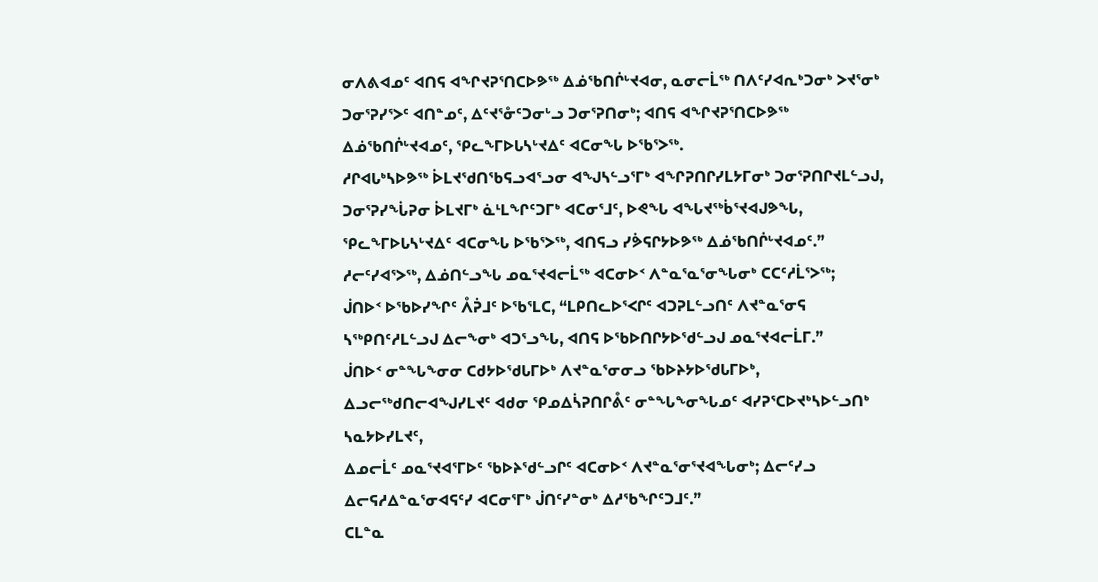ᓂᐱᕕᐊᓄᑦ ᐊᑎᕋ ᐊᖏᔪᕈᕐᑎᑕᐅᕗᖅ ᐃᓅᖃᑎᒌᒡᔪᐊᓂ, ᓇᓂᓕᒫᖅ ᑎᐱᑦᓯᐊᕆᒃᑐᓂᒃ ᐳᔪᕐᓂᒃ ᑐᓂᕐᕈᓯᕐᐳᑦ ᐊᑎᓐᓄᑦ, ᐃᑦᔪᕐᓁᑦᑐᓂᒡᓗ ᑐᓂᕐᕈᑎᓂᒃ; ᐊᑎᕋ ᐊᖏᔪᕈᕐᑎᑕᐅᕗᖅ ᐃᓅᖃᑎᒌᒡᔪᐊᓄᑦ, ᕿᓚᖕᒥᐅᒐᓴᒡᔪᐃᑦ ᐊᑕᓂᖓ ᐅᖃᕐᐳᖅ.
ᓱᒋᐊᒐᒃᓴᐅᕗᖅ ᐆᒪᔪᖁᑎᖃᕋᓗᐊᕐᓗᓂ ᐊᖑᓴᓪᓗᕐᒥᒃ ᐊᖏᕈᑎᒋᓯᒪᔭᒥᓂᒃ ᑐᓂᕐᕈᑎᒋᔪᒪᓪᓗᒍ, ᑐᓂᕐᕈᓯᖔᕈᓂ ᐆᒪᔪᒥᒃ ᓈᒻᒪᖏᑦᑐᒥᒃ ᐊᑕᓂᕐᒧᑦ, ᐅᕙᖓ ᐊᖓᔪᖅᑳᕐᔪᐊᒍᕗᖓ, ᕿᓚᖕᒥᐅᒐᓴᒡᔪᐃᑦ ᐊᑕᓂᖓ ᐅᖃᕐᐳᖅ, ᐊᑎᕋᓗ ᓯᕘᕋᒋᔭᐅᕗᖅ ᐃᓅᖃᑎᒌᒡᔪᐊᓄᑦ.”
ᓱᓕᑦᓯᐊᕐᐳᖅ, ᐃᓅᑎᓪᓗᖓ ᓄᓇᕐᔪᐊᓕᒫᖅ ᐊᑕᓂᐅᑉ ᐱᓐᓇᕐᓇᕐᓂᖓᓂᒃ ᑕᑕᑦᓱᒫᕐᐳᖅ;
ᒎᑎᐅᑉ ᐅᖃᐅᓯᖏᑦ ᐰᕉᒧᑦ ᐅᖃᕐᒪᑕ, “ᒪᑭᑎᓚᐅᕐᐸᒋᑦ ᐊᑐᕈᒪᓪᓗᑎᑦ ᐱᔪᓐᓇᕐᓂᕋ ᓴᖅᑭᑎᑦᓱᒪᓪᓗᒍ ᐃᓕᖕᓂᒃ ᐊᑐᕐᓗᖓ, ᐊᑎᕋ ᐅᖃᐅᑎᒋᔭᐅᖁᓪᓗᒍ ᓄᓇᕐᔪᐊᓕᒫᒥ.”
ᒎᑎᐅᑉ ᓂᓐᖓᖕᓂᓂ ᑕᑯᔭᐅᖁᒐᒥᐅᒃ ᐱᔪᓐᓇᕐᓂᓂᓗ ᖃᐅᔨᔭᐅᖁᒐᒥᐅᒃ, ᐃᓗᓕᖅᑯᑎᓕᐊᖑᓯᒪᔪᑦ ᐊᑯᓂ ᕿᓄᐃᓵᕈᑎᒋᕔᑦ ᓂᓐᖓᖕᓂᖓᓄᑦ ᐊᓯᕈᕐᑕᐅᔪᒃᓴᐅᓪᓗᑎᒃ ᓴᓇᔭᐅᓯᒪᔪᑦ,
ᐃᓄᓕᒫᑦ ᓄᓇᕐᔪᐊᕐᒥᐅᑦ ᖃᐅᔨᖁᓪᓗᒋᑦ ᐊᑕᓂᐅᑉ ᐱᔪᓐᓇᕐᓂᕐᔪᐊᖓᓂᒃ; ᐃᓕᑦᓯᓗ ᐃᓕᕋᓱᐃᓐᓇᕐᓂᐊᕋᑦᓯ ᐊᑕᓂᕐᒥᒃ ᒎᑎᑦᓯᓐᓂᒃ ᐃᓱᖃᖏᑦᑐᒧᑦ.”
ᑕᒪᓐᓇ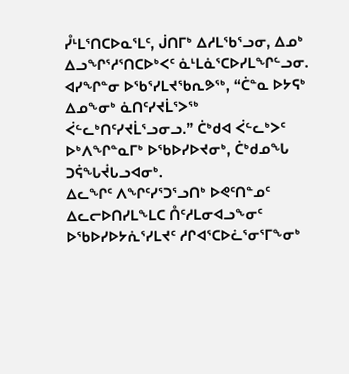ᓮᒻᒪᕐᑎᑕᐅᓇᕐᒪᑦ, ᒎᑎᒥᒃ ᐃᓱᒪᖃᕐᓗᓂ, ᐃᓄᒃ ᐃᓗᖏᕐᓱᕐᑎᑕᐅᒃᐸᑦ ᓈᒻᒪᓈᕐᑕᐅᓯᒪᖏᓪᓗᓂ.
ᐊᓯᖏᓐᓂ ᐅᖃᕐᓯᒪᔪᖃᕆᕗᖅ, “ᑖᓐᓇ ᐅᔭᕋᒃ ᐃᓄᖕᓂᒃ ᓈᑎᑦᓯᔪᒫᕐᐳᖅ ᐹᓪᓚᒃᑎᑦᓯᔪᒫᕐᓗᓂᓗ.” ᑖᒃᑯᐊ ᐹᓪᓚᒃᐳᑦ ᐅᒃᐱᖏᓐᓇᒥᒃ ᐅᖃᐅᓯᐅᔪᓂᒃ, ᑖᒃᑯᓄᖓ ᑐᕌᖓᔫᒐᓗᐊᓂᒃ.
ᐃᓚᖏᑦ ᐱᖏᑦᓯᕐᑐᕐᓗᑎᒃ ᐅᕙᑦᑎᓐᓄᑦ ᐃᓚᓕᐅᑎᓯᒪᖕᒪᑕ ᑍᑦᓱᒪᓂᐊᓗᖕᓂᑦ ᐅᖃᐅᓯᐅᔭᕇᕐᓯᒪᔪᑦ ᓱᒋᐊᕐᑕᐅᓛᕐᓂᕐᒥᖕᓂᒃ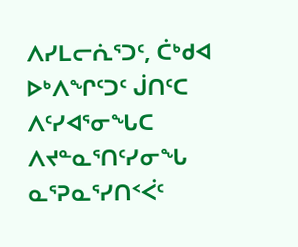ᐱᓯᒪᓕᕇᕐᑐᑦ, ᑖᒃᑯᐊ ᐅᒃᐱᖏᑦᑐᑦ ᒎᑎᑦᑕ ᐱᑦᓯᐊᕐᓂᖓᑕ ᐱᔪᓐᓇᕐᑎᑦᓯᓂᖓ ᓇᕐᕈᓇᕐᓯᑎᑉᐹᑦ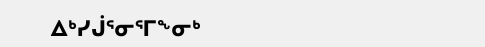ᐃᒃᓯᒎᕐᓂᕐᒥᖕᓂᒃ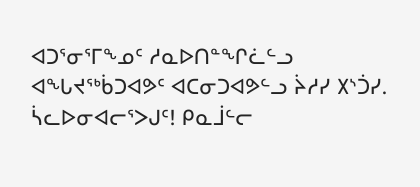ᐊᑐᕐᓂᕐᒥᖕᓄᑦ ᓱᓇᐅᑎᓐᖏᓛᓪᓗ ᐊᖓᔪᖅᑳᑐᐊᕗᑦ ᐊᑕᓂᑐᐊᕗᓪᓗ ᔩᓱᓯ ᙭ᔅᑑᓯ.
ᓵᓚᐅᓂᐊᓕᕐᐳᒍᑦ! ᑭᓇᒨᓪᓕ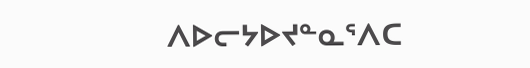ᐱᐅᓕᔭᐅᔪᓐᓇᕐᐱᑕ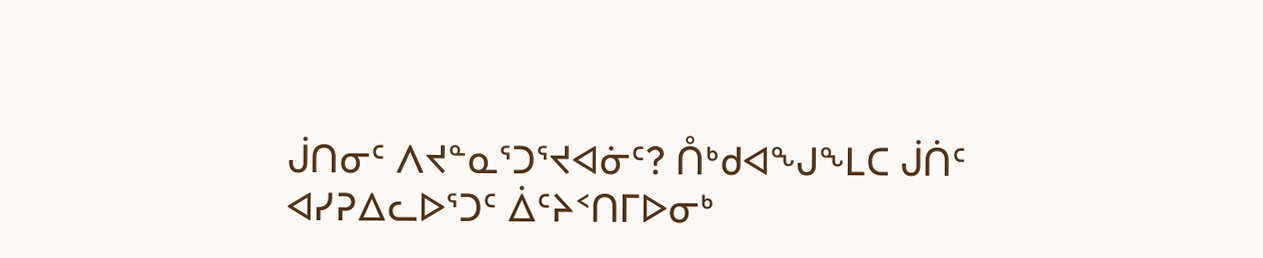ᒎᑎᓂᑦ ᐱᔪᓐᓇᕐᑐᕐᔪᐊᓃᑦ? ᑍᒃᑯᐊᖑᖕᒪᑕ ᒎᑏᑦ ᐊᓯᕈᐃᓚᐅᕐᑐᑦ ᐄᑦᔨᑉᑎᒥᐅᓂᒃ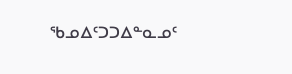ᖃᓄᐃᑦᑐᑐᐃᓐᓇᓄᑦ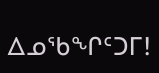ᐃᓄᖃᖏᑦᑐᒥ!